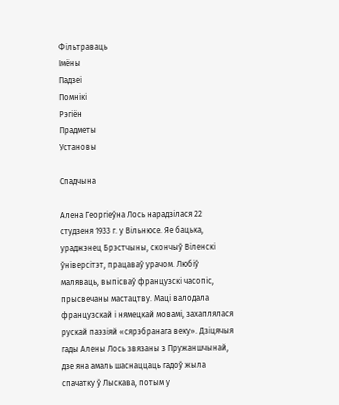Фільтраваць
Імёны
Падзеі
Помнікі
Рэгіён
Прадметы
Установы

Спадчына

Алена Георгіеўна Лось нарадзілася 22 студзеня 1933 г. у Вільнюсе. Яе бацька, ураджэнец Брэстчыны, скончыў Вiленскi ўнiверсiтэт, працаваў урачом. Любiў маляваць, выпiсваў французскi часопiс, прысвечаны мастацтву. Мацi валодала французскай і нямецкай мовамi, захаплялася рускай паэзiяй «сярэбранага веку». Дзіцячыя гады Алены Лось звязаны з Пружаншчынай, дзе яна амаль шаснаццаць гадоў жыла спачатку ў Лыскава, потым у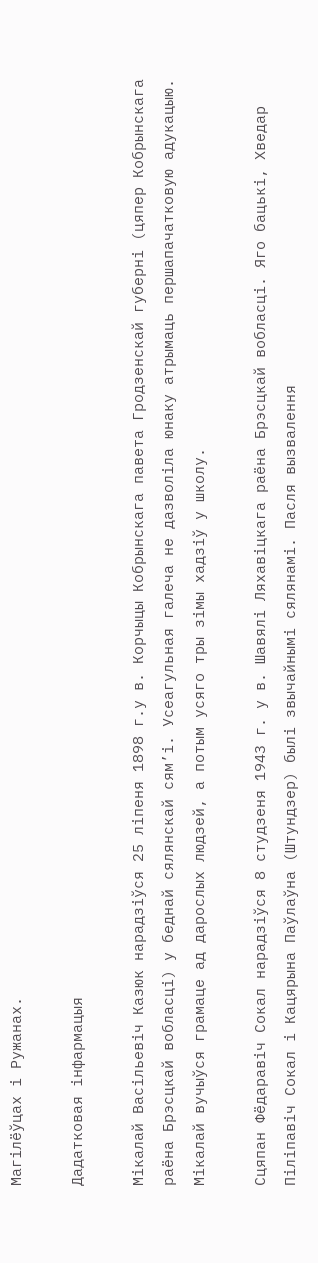Магілёўцах і Ружанах.

Дадатковая інфармацыя

Мікалай Васільевіч Казюк нарадзіўся 25 ліпеня 1898 г.у в. Корчыцы Кобрынскага павета Гродзенскай губерні (цяпер Кобрынскага раёна Брэсцкай вобласці) у беднай сялянскай сям’і. Усеагульная галеча не дазволіла юнаку атрымаць першапачатковую адукацыю. Мікалай вучыўся грамаце ад дарослых людзей, а потым усяго тры зімы хадзіў у школу.

Сцяпан Фёдаравіч Сокал нарадзіўся 8 студзеня 1943 г. у в. Шавялі Ляхавіцкага раёна Брэсцкай вобласці. Яго бацькі, Хведар Піліпавіч Сокал і Кацярына Паўлаўна (Штундзер) былі звычайнымі сялянамі. Пасля вызвалення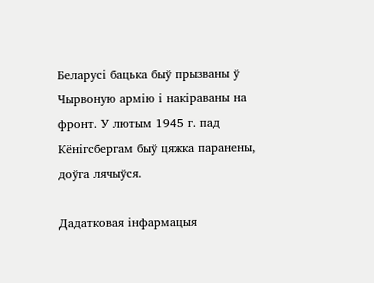Беларусі бацька быў прызваны ў Чырвоную армію і накіраваны на фронт. У лютым 1945 г. пад Кёнігсбергам быў цяжка паранены, доўга лячыўся.

Дадатковая інфармацыя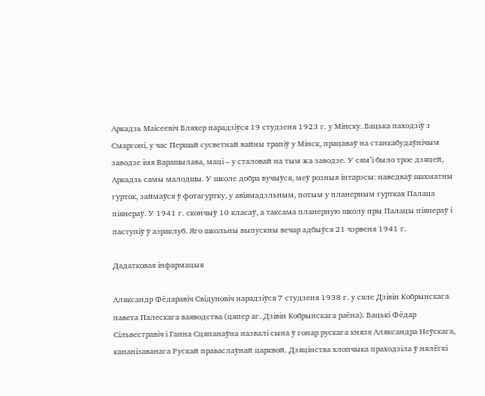Аркадзь Маісеевіч Бляхер нарадзіўся 19 студзеня 1923 г. у Мінску. Бацька паходзіў з Смаргоні, у час Першай сусветнай вайны трапіў у Мінск, працаваў на станкабудаўнічым заводзе імя Варашылава, маці – у сталовай на тым жа заводзе. У сям’і было трое дзяцей, Аркадзь самы малодшы. У школе добра вучыўся, меў розныя інтарэсы: наведваў шахматны гурток, займаўся ў фотагуртку, у авіямадэльным, потым у планерным гуртках Палаца піянераў. У 1941 г. скончыў 10 класаў, а таксама планерную школу пры Палацы піянераў і паступіў ў аэраклуб. Яго школьны выпускны вечар адбыўся 21 чэрвеня 1941 г.

Дадатковая інфармацыя

Аляксандр Фёдаравіч Свідуновіч нарадзіўся 7 студзеня 1938 г. у сяле Дзівін Кобрынскага павета Палескага ваяводства (цяпер аг. Дзівін Кобрынскага раёна). Бацькі Фёдар Сільвестравіч і Ганна Сцяпанаўна назвалі сына ў гонар рускага князя Аляксандра Неўскага, кананізаванага Рускай праваслаўнай царквой. Дзяцінства хлопчыка праходзіла ў нялёгкі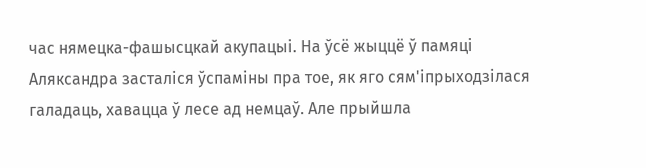час нямецка-фашысцкай акупацыі. На ўсё жыццё ў памяці Аляксандра засталіся ўспаміны пра тое, як яго сям'іпрыходзілася галадаць, хавацца ў лесе ад немцаў. Але прыйшла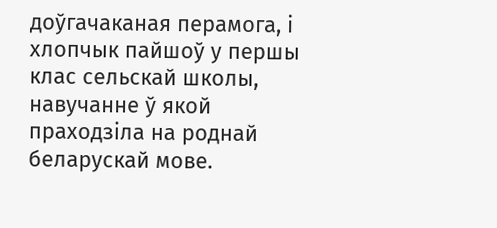доўгачаканая перамога, і хлопчык пайшоў у першы клас сельскай школы, навучанне ў якой праходзіла на роднай беларускай мове.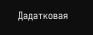Дадатковая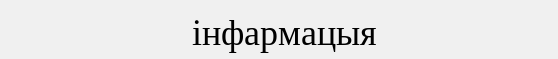інфармацыя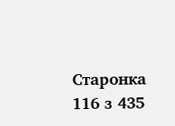Старонка 116 з 435